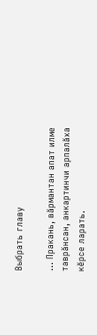Выбрать главу

… Пракань, вăрмантан апат илме таврăнсан, анкартинчи арпалăха кĕрсе ларать.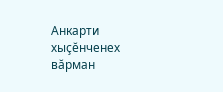Анкарти хыçĕнченех вăрман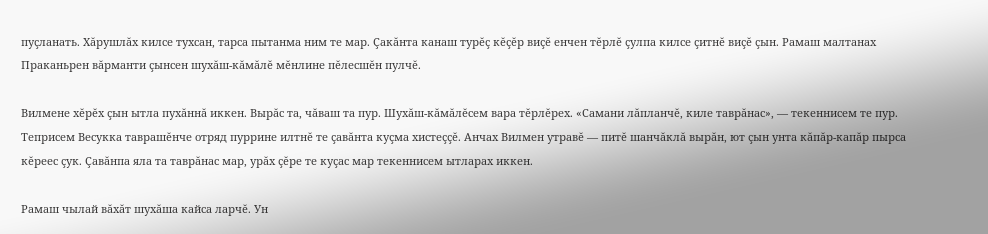пуçланать. Хăрушлăх килсе тухсан, тарса пытанма ним те мар. Çакăнта канаш турĕç кĕçĕр виçĕ енчен тĕрлĕ çулпа килсе çитнĕ виçĕ çын. Рамаш малтанах Праканьрен вăрманти çынсен шухăш-кăмăлĕ мĕнлине пĕлесшĕн пулчĕ.

Вилмене хĕрĕх çын ытла пухăннă иккен. Вырăс та, чăваш та пур. Шухăш-кăмăлĕсем вара тĕрлĕрех. «Самани лăпланчĕ, киле таврăнас», — текеннисем те пур. Теприсем Весукка таврашĕнче отряд пуррине илтнĕ те çавăнта куçма хистеççĕ. Анчах Вилмен утравĕ — питĕ шанчăклă вырăн, ют çын унта кăпăр-капăр пырса кĕреес çук. Çавăнпа яла та таврăнас мар, урăх çĕре те куçас мар текеннисем ытларах иккен.

Рамаш чылай вăхăт шухăша кайса ларчĕ. Ун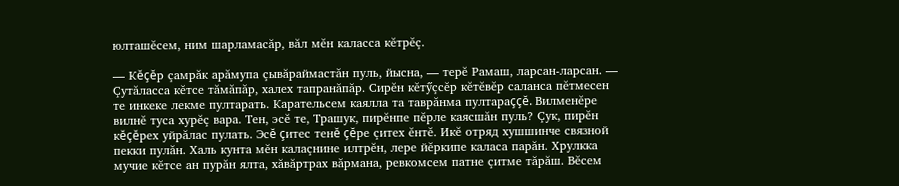юлташĕсем, ним шарламасăр, вăл мĕн каласса кĕтрĕç.

— Кĕçĕр çамрăк арăмупа çывăраймастăн пуль, йысна, — терĕ Рамаш, ларсан-ларсан. — Çутăласса кĕтсе тăмăпăр, халех тапранăпăр. Сирĕн кĕтӳçсĕр кĕтĕвĕр саланса пĕтмесен те инкеке лекме пултарать. Карательсем каялла та таврăнма пултараççĕ. Вилменĕре вилнĕ туса хурĕç вара. Тен, эсĕ те, Трашук, пирĕнпе пĕрле каясшăн пуль? Çук, пирĕн кĕçĕрех уйрăлас пулать. Эсĕ çитес тенĕ çĕре çитех ĕнтĕ. Икĕ отряд хушшинче связной пекки пулăн. Халь кунта мĕн калаçнине илтрĕн, лере йĕркипе каласа парăн. Хрулкка мучие кĕтсе ан пурăн ялта, хăвăртрах вăрмана, ревкомсем патне çитме тăрăш. Вĕсем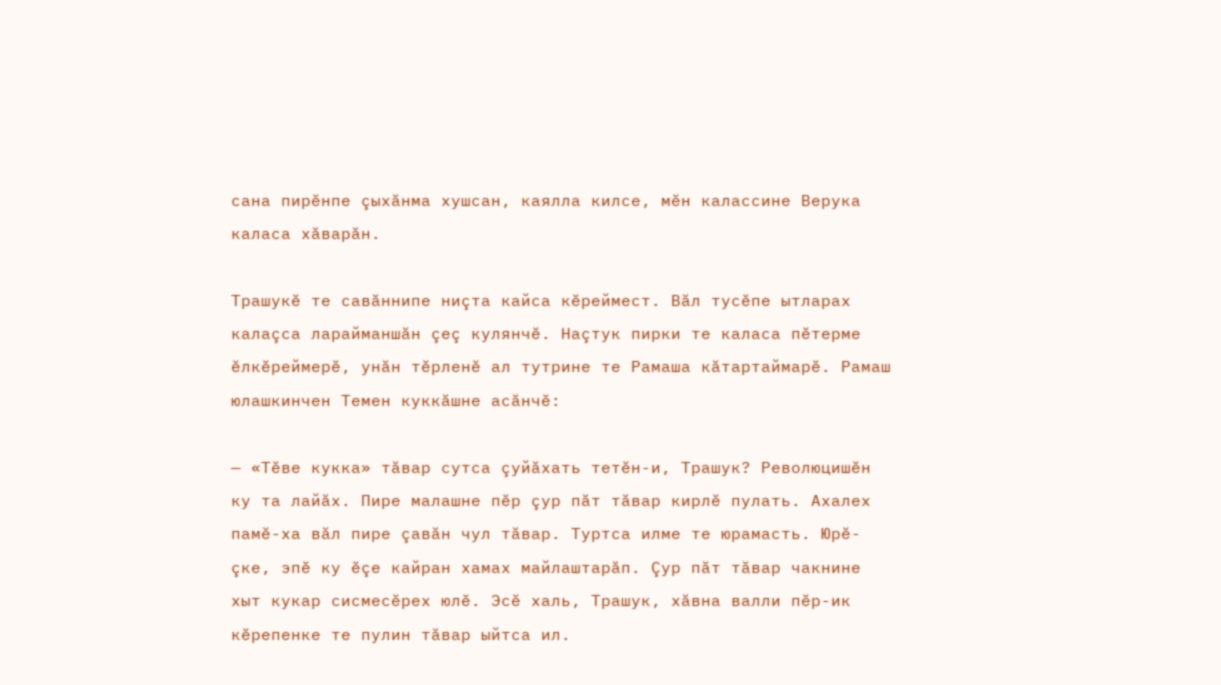сана пирĕнпе çыхăнма хушсан, каялла килсе, мĕн калассине Верука каласа хăварăн.

Трашукĕ те савăннипе ниçта кайса кĕреймест. Вăл тусĕпе ытларах калаçса ларайманшăн çеç кулянчĕ. Наçтук пирки те каласа пĕтерме ĕлкĕреймерĕ, унăн тĕрленĕ ал тутрине те Рамаша кăтартаймарĕ. Рамаш юлашкинчен Темен куккăшне асăнчĕ:

— «Тĕве кукка» тăвар сутса çуйăхать тетĕн-и, Трашук? Революцишĕн ку та лайăх. Пире малашне пĕр çур пăт тăвар кирлĕ пулать. Ахалех памĕ-ха вăл пире çавăн чул тăвар. Туртса илме те юрамасть. Юрĕ-çке, эпĕ ку ĕçе кайран хамах майлаштарăп. Çур пăт тăвар чакнине хыт кукар сисмесĕрех юлĕ. Эсĕ халь, Трашук, хăвна валли пĕр-ик кĕрепенке те пулин тăвар ыйтса ил.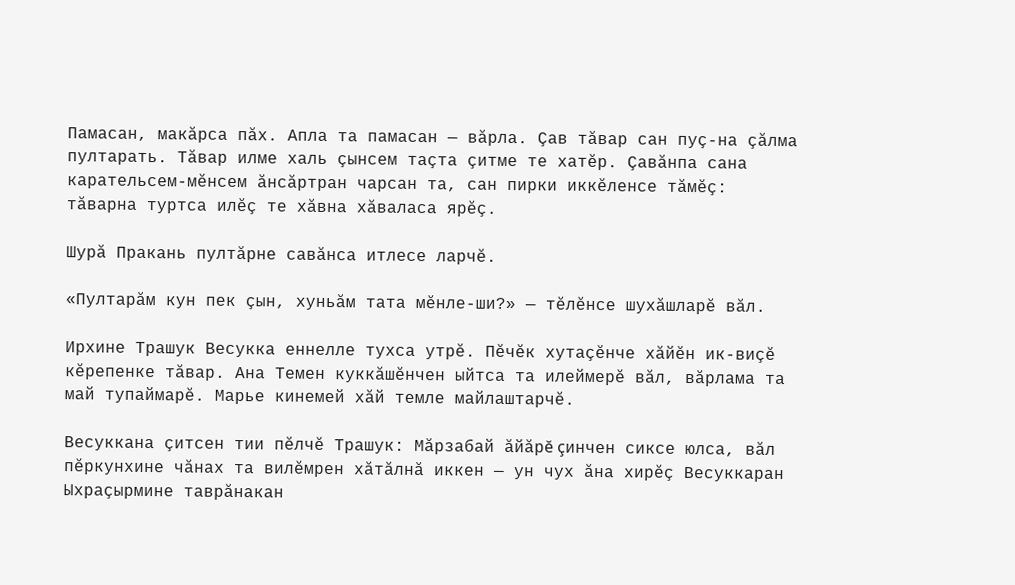Памасан, макăрса пăх. Апла та памасан — вăрла. Çав тăвар сан пуç-на çăлма пултарать. Тăвар илме халь çынсем таçта çитме те хатĕр. Çавăнпа сана карательсем-мĕнсем ăнсăртран чарсан та, сан пирки иккĕленсе тăмĕç: тăварна туртса илĕç те хăвна хăваласа ярĕç.

Шурă Пракань пултăрне савăнса итлесе ларчĕ.

«Пултарăм кун пек çын, хуньăм тата мĕнле-ши?» — тĕлĕнсе шухăшларĕ вăл.

Ирхине Трашук Весукка еннелле тухса утрĕ. Пĕчĕк хутаçĕнче хăйĕн ик-виçĕ кĕрепенке тăвар. Ана Темен куккăшĕнчен ыйтса та илеймерĕ вăл, вăрлама та май тупаймарĕ. Марье кинемей хăй темле майлаштарчĕ.

Весуккана çитсен тии пĕлчĕ Трашук: Мăрзабай ăйăрĕ çинчен сиксе юлса, вăл пĕркунхине чăнах та вилĕмрен хăтăлнă иккен — ун чух ăна хирĕç Весуккаран Ыхраçырмине таврăнакан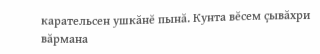карательсен ушкăнĕ пынă. Кунта вĕсем çывăхри вăрмана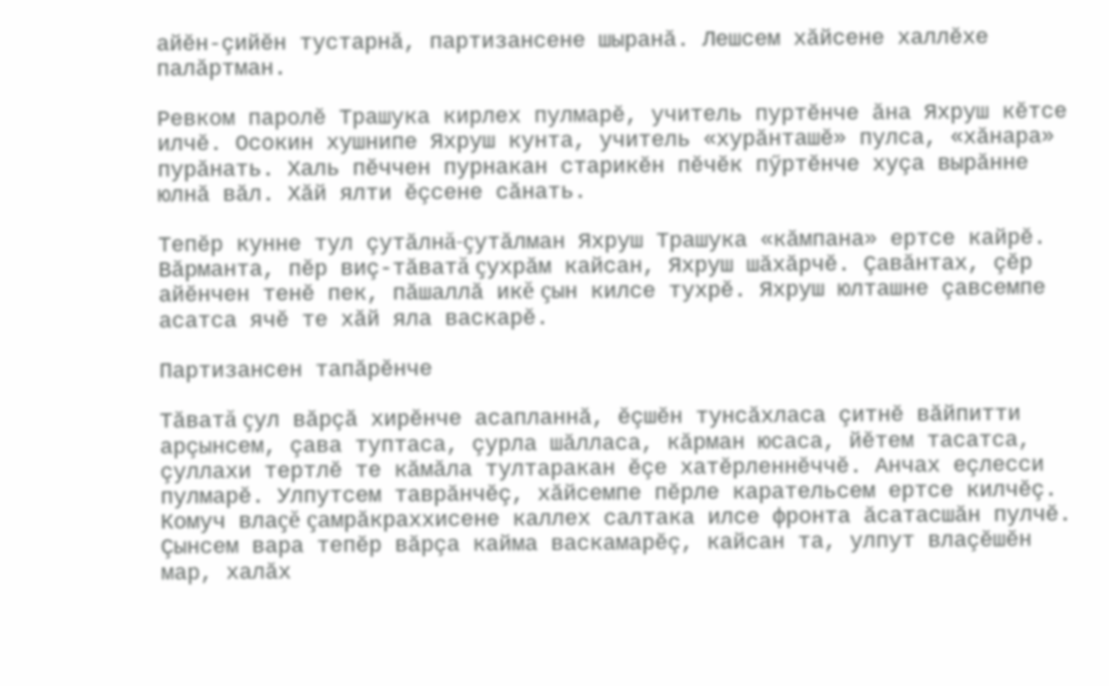айĕн-çийĕн тустарнă, партизансене шыранă. Лешсем хăйсене халлĕхе палăртман.

Ревком паролĕ Трашука кирлех пулмарĕ, учитель пуртĕнче ăна Яхруш кĕтсе илчĕ. Осокин хушнипе Яхруш кунта, учитель «хурăнташĕ» пулса, «хăнара» пурăнать. Халь пĕччен пурнакан старикĕн пĕчĕк пӳртĕнче хуçа вырăнне юлнă вăл. Хăй ялти ĕçсене сăнать.

Тепĕр кунне тул çутăлнă-çутăлман Яхруш Трашука «кăмпана» ертсе кайрĕ. Вăрманта, пĕр виç-тăватă çухрăм кайсан, Яхруш шăхăрчĕ. Çавăнтах, çĕр айĕнчен тенĕ пек, пăшаллă икĕ çын килсе тухрĕ. Яхруш юлташне çавсемпе асатса ячĕ те хăй яла васкарĕ.

Партизансен тапăрĕнче

Тăватă çул вăрçă хирĕнче асапланнă, ĕçшĕн тунсăхласа çитнĕ вăйпитти арçынсем, çава туптаса, çурла шăлласа, кăрман юсаса, йĕтем тасатса, çуллахи тертлĕ те кăмăла тултаракан ĕçе хатĕрленнĕччĕ. Анчах еçлесси пулмарĕ. Улпутсем таврăнчĕç, хăйсемпе пĕрле карательсем ертсе килчĕç. Комуч влаçĕ çамрăкраххисене каллех салтака илсе фронта ăсатасшăн пулчĕ. Çынсем вара тепĕр вăрçа кайма васкамарĕç, кайсан та, улпут влаçĕшĕн мар, халăх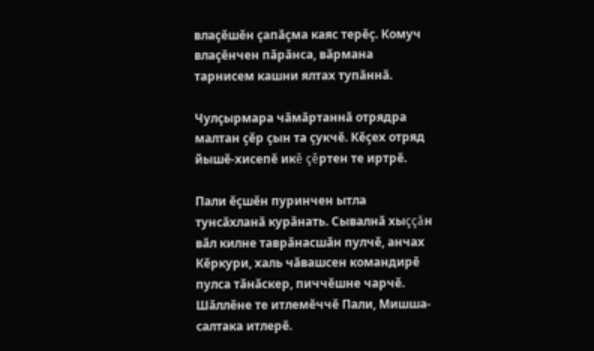влаçĕшĕн çапăçма каяс терĕç. Комуч влаçĕнчен пăрăнса, вăрмана тарнисем кашни ялтах тупăннă.

Чулçырмара чăмăртаннă отрядра малтан çĕр çын та çукчĕ. Кĕçех отряд йышĕ-хисепĕ икĕ çĕртен те иртрĕ.

Пали ĕçшĕн пуринчен ытла тунсăхланă курăнать. Сывалнă хыççăн вăл килне таврăнасшăн пулчĕ, анчах Кĕркури, халь чăвашсен командирĕ пулса тăнăскер, пиччĕшне чарчĕ. Шăллĕне те итлемĕччĕ Пали, Мишша-салтака итлерĕ.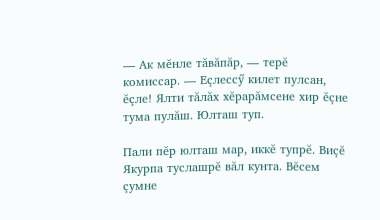— Ак мĕнле тăвăпăр, — терĕ комиссар. — Еçлессӳ килет пулсан, ĕçле! Ялти тăлăх хĕрарăмсене хир ĕçне тума пулăш. Юлташ туп.

Пали пĕр юлташ мар, иккĕ тупрĕ. Виçĕ Якурпа туслашрĕ вăл кунта. Вĕсем çумне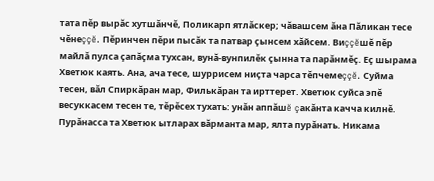тата пĕр вырăс хутшăнчĕ, Поликарп ятлăскер; чăвашсем ăна Пăликан тесе чĕнеççĕ. Пĕринчен пĕри пысăк та патвар çынсем хăйсем. Виççĕшĕ пĕр майлă пулса çапăçма тухсан, вунă-вунпилĕк çынна та парăнмĕç. Еç шырама Хветюк каять. Ана, ача тесе, шуррисем ниçта чарса тĕпчемеççĕ. Суйма тесен, вăл Спиркăран мар, Филькăран та ирттерет. Хветюк суйса эпĕ весуккасем тесен те, тĕрĕсех тухать: унăн аппăшĕ çакăнта качча килнĕ. Пурăнасса та Хветюк ытларах вăрманта мар, ялта пурăнать. Никама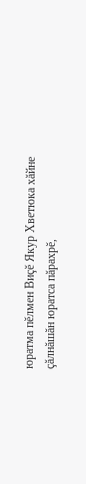юратма пĕлмен Виçĕ Якур Хветюка хăйне çăлнăшăн юратса пăрахрĕ,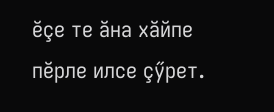ĕçе те ăна хăйпе пĕрле илсе çӳрет.